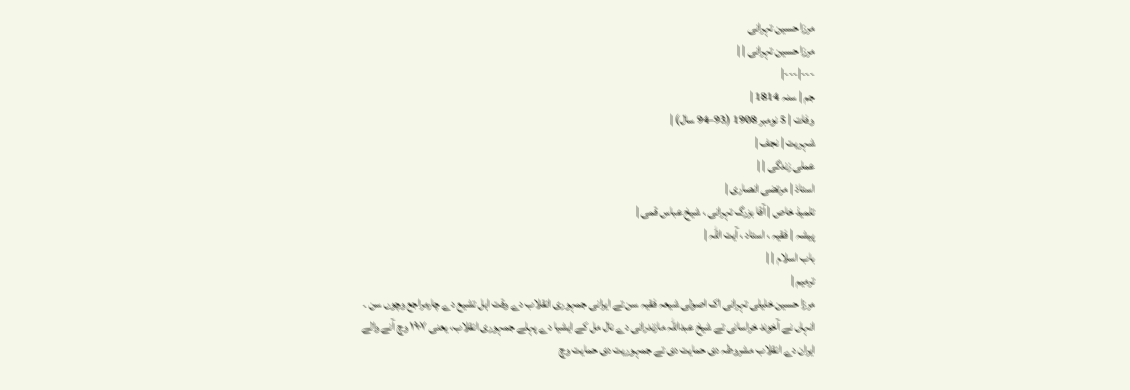مرزا حسین تہرانی
مرزا حسین تہرانی | |
---|---|
جم | سنہ 1814 |
وفات | 5 نومبر 1908 (93–94 سال) |
شہریت | نجف |
عملی زندگی | |
استاذ | مرتضی انصاری |
تلمیذ خاص | آقا بزرگ تہرانی ، شیخ عباس قمی |
پیشہ | فقیہ ، استاد ، آیت اللہ |
باب اسلام | |
ترمیم |
مرزا حسین خلیلی تہرانی اک اصولی شیعہ فقیہ سن تے ایرانی جمہوری انقلاب دے وقت اہل تشیع دے چارمراجع وچوں سن ۔ انہاں نے آخوند خراسانی تے شیخ عبداللہ مازندرانی دے نال مل کے ایشیا دے پہلے جمہوری انقلاب، یعنی ۱۹۰۷ وچ آنے والے ایران دے انقلاب مشروطہ دی حمایت دی تے جمہوریت دی حمایت وچ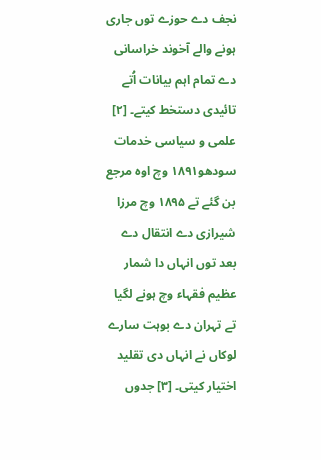نجف دے حوزے توں جاری ہونے والے آخوند خراسانی دے تمام اہم بیانات اُتے تائیدی دستخط کیتے۔ [۲]
علمی و سیاسی خدمات
سودھو۱۸۹۱ وچ اوہ مرجع بن گئے تے ۱۸۹۵ وچ مرزا شیرازی دے انتقال دے بعد توں انہاں دا شمار عظیم فقہاء وچ ہونے لگیا تے تہران دے بوہت سارے لوکاں نے انہاں دی تقلید اختیار کيتی۔ [۳] جدوں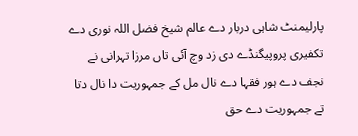پارلیمنٹ شاہی دربار دے عالم شیخ فضل اللہ نوری دے تکفیری پروپیگنڈے دی زد وچ آئی تاں مرزا تہرانی نے نجف دے ہور فقہا دے نال مل کے جمہوریت دا نال دتا تے جمہوریت دے حق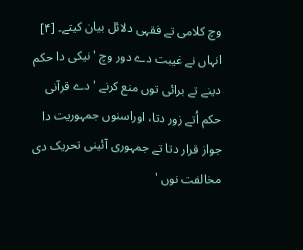وچ کلامی تے فقہی دلائل بیان کيتے۔ [۴] انہاں نے غیبت دے دور وچ 'نیکی دا حکم دینے تے برائی توں منع کرنے ' دے قرآنی حکم اُتے زور دتا، اوراسنوں جمہوریت دا جواز قرار دتا تے جمہوری آئینی تحریک دی مخالفت نوں '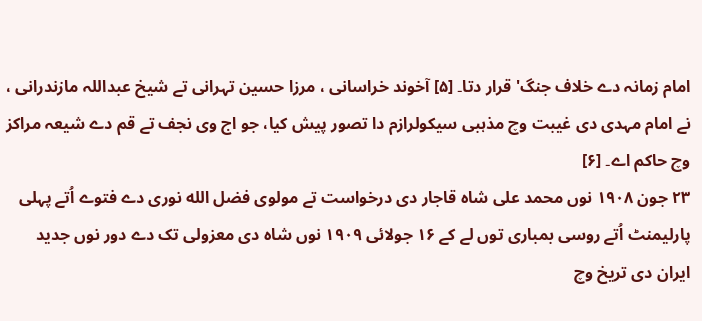امام زمانہ دے خلاف جنگ' قرار دتا۔ [۵] آخوند خراسانی ، مرزا حسین تہرانی تے شیخ عبداللہ مازندرانی ، نے امام مہدی دی غیبت وچ مذہبی سیکولرازم دا تصور پیش کیا، جو اج وی نجف تے قم دے شیعہ مراکز وچ حاکم اے۔ [۶]
۲۳ جون ۱۹۰۸ نوں محمد علی شاہ قاجار دی درخواست تے مولوی فضل الله نوری دے فتوے اُتے پہلی پارلیمنٹ اُتے روسی بمباری توں لے کے ۱۶ جولائی ۱۹۰۹ نوں شاہ دی معزولی تک دے دور نوں جدید ایران دی تریخ وچ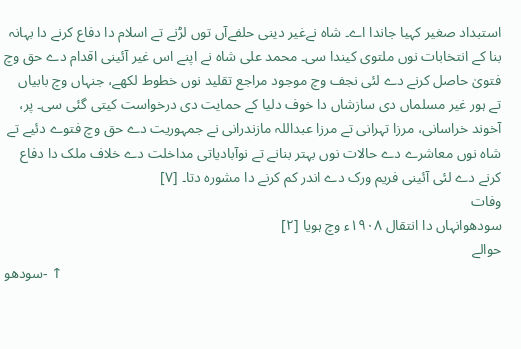استبداد صغیر کہیا جاندا اے۔ شاہ نےغیر دینی حلفےآں توں لڑنے تے اسلام دا دفاع کرنے دا بہانہ بنا کے انتخابات نوں ملتوی کیندا سی۔ محمد علی شاہ نے اپنے اس غیر آئینی اقدام دے حق وچ فتویٰ حاصل کرنے دے لئی نجف وچ موجود مراجع تقلید نوں خطوط لکھے، جنہاں وچ بابیاں تے ہور غیر مسلماں دی سازشاں دا خوف دلیا کے حمایت دی درخواست کيتی گئی سی۔ پر، آخوند خراسانی، مرزا تہرانی تے مرزا عبداللہ مازندرانی نے جمہوریت دے حق وچ فتوے دئیے تے شاہ نوں معاشرے دے حالات نوں بہتر بنانے تے نوآبادیاتی مداخلت دے خلاف ملک دا دفاع کرنے دے لئی آئینی فریم ورک دے اندر کم کرنے دا مشورہ دتا۔ [۷]
وفات
سودھوانہاں دا انتقال ۱۹۰۸ء وچ ہويا [۲]
حوالے
سودھو- ↑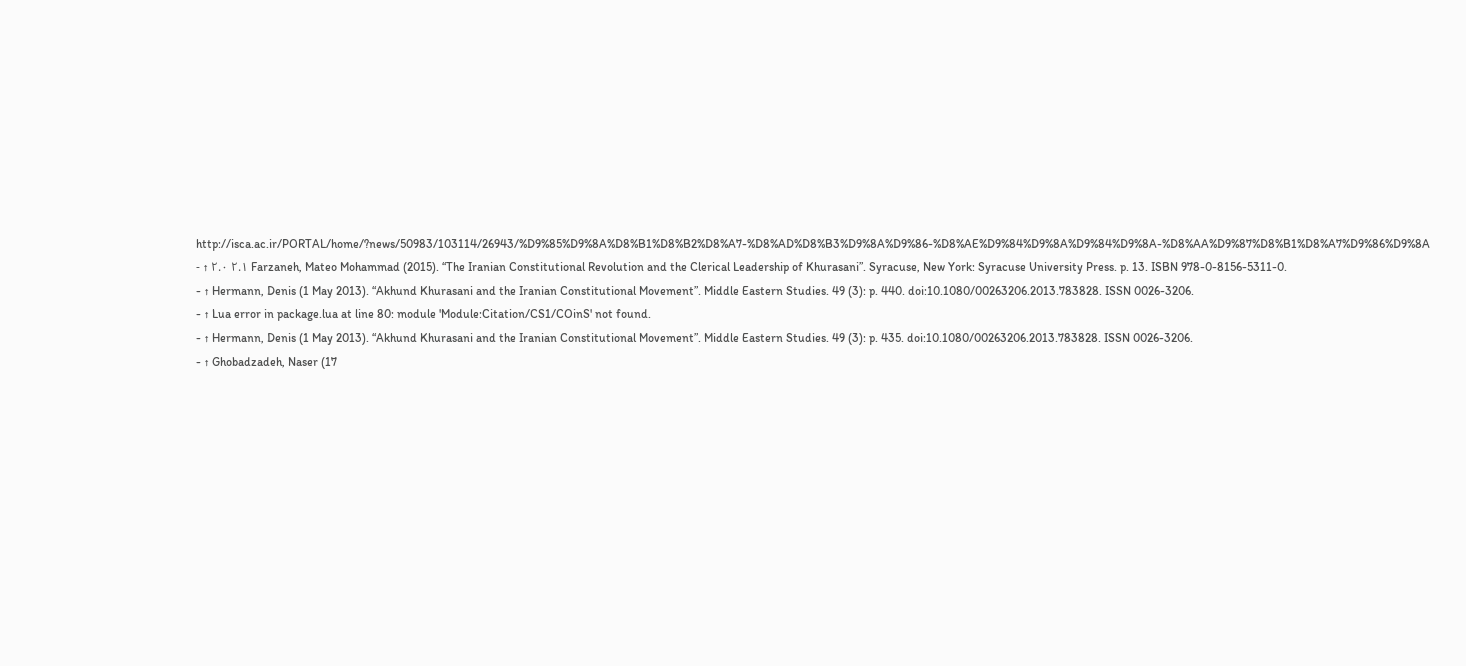http://isca.ac.ir/PORTAL/home/?news/50983/103114/26943/%D9%85%D9%8A%D8%B1%D8%B2%D8%A7-%D8%AD%D8%B3%D9%8A%D9%86-%D8%AE%D9%84%D9%8A%D9%84%D9%8A-%D8%AA%D9%87%D8%B1%D8%A7%D9%86%D9%8A
- ↑ ۲.۰ ۲.۱ Farzaneh, Mateo Mohammad (2015). “The Iranian Constitutional Revolution and the Clerical Leadership of Khurasani”. Syracuse, New York: Syracuse University Press. p. 13. ISBN 978-0-8156-5311-0.
- ↑ Hermann, Denis (1 May 2013). “Akhund Khurasani and the Iranian Constitutional Movement”. Middle Eastern Studies. 49 (3): p. 440. doi:10.1080/00263206.2013.783828. ISSN 0026-3206.
- ↑ Lua error in package.lua at line 80: module 'Module:Citation/CS1/COinS' not found.
- ↑ Hermann, Denis (1 May 2013). “Akhund Khurasani and the Iranian Constitutional Movement”. Middle Eastern Studies. 49 (3): p. 435. doi:10.1080/00263206.2013.783828. ISSN 0026-3206.
- ↑ Ghobadzadeh, Naser (17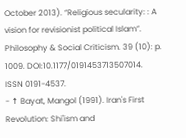October 2013). “Religious secularity: : A vision for revisionist political Islam”. Philosophy & Social Criticism. 39 (10): p. 1009. DOI:10.1177/0191453713507014. ISSN 0191-4537.
- ↑ Bayat, Mangol (1991). Iran's First Revolution: Shi'ism and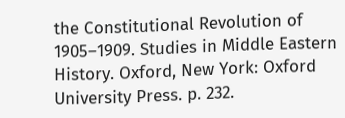the Constitutional Revolution of 1905–1909. Studies in Middle Eastern History. Oxford, New York: Oxford University Press. p. 232.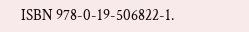ISBN 978-0-19-506822-1.